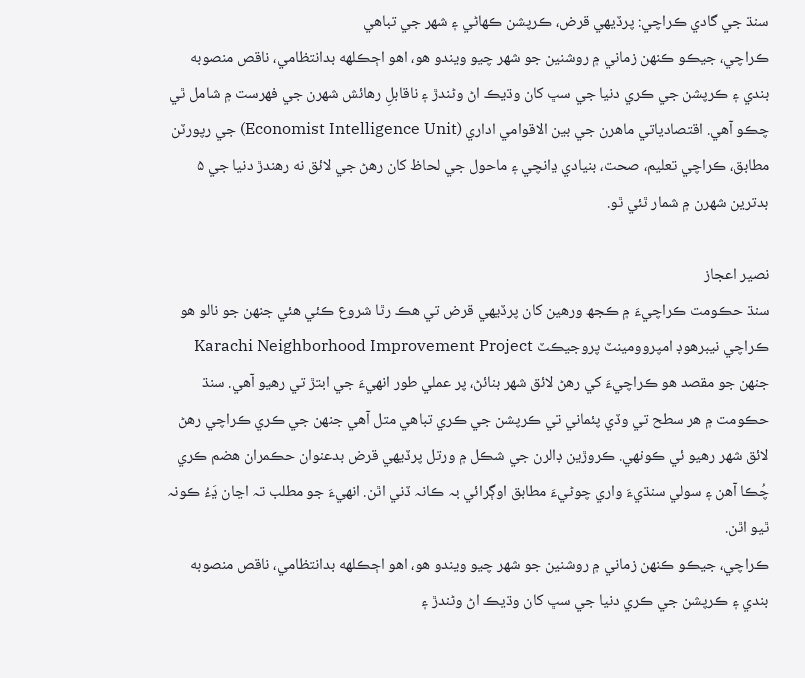سنڌ جي گادي ڪراچي: پرڏيهي قرض، ڪرپشن ڪھاڻي ۽ شھر جي تباهي
ڪراچي، جيڪو ڪنھن زماني ۾ روشنين جو شهر چيو ويندو هو، اهو اڄڪلهه بدانتظامي، ناقص منصوبه بندي ۽ ڪرپشن جي ڪري دنيا جي سڀ کان وڌيڪ اڻ وڻندڙ ۽ ناقابلِ رھائش شهرن جي فهرست ۾ شامل ٿي چڪو آهي. اقتصادياتي ماهرن جي بين الاقوامي اداري (Economist Intelligence Unit) جي رپورٽن مطابق، ڪراچي تعليم، صحت، بنيادي ڍانچي ۽ ماحول جي لحاظ کان رهڻ جي لائق نه رهندڙ دنيا جي ۵ بدترين شهرن ۾ شمار ٿئي ٿو.

نصير اعجاز
سنڌ حڪومت ڪراچيءَ ۾ ڪجھ ورھين کان پرڏيھي قرض تي ھڪ رٿا شروع ڪئي ھئي جنھن جو نالو ھو ڪراچي نيبرهوڊ امپروومينٽ پروجيڪٽ Karachi Neighborhood Improvement Project جنھن جو مقصد ھو ڪراچيءَ کي رھڻ لائق شھر بنائڻ، پر عملي طور انھيءَ جي ابتڙ تي رھيو آھي. سنڌ حڪومت ۾ ھر سطح تي وڏي پئماني تي ڪرپشن جي ڪري تباھي متل آهي جنھن جي ڪري ڪراچي رھڻ لائق شھر رھيو ئي ڪونھي. ڪروڙين ڊالرن جي شڪل ۾ ورتل پرڏيھي قرض بدعنوان حڪمران ھضم ڪري چُڪا آھن ۽ سولي سنڌيءَ واري چوڻيءَ مطابق اوڳرائي بہ ڪانہ ڏني اٿن. انھيءَ جو مطلب تہ اڃان ڍَءُ ڪونہ ٿيو اٿن.
ڪراچي، جيڪو ڪنھن زماني ۾ روشنين جو شهر چيو ويندو هو، اهو اڄڪلهه بدانتظامي، ناقص منصوبه بندي ۽ ڪرپشن جي ڪري دنيا جي سڀ کان وڌيڪ اڻ وڻندڙ ۽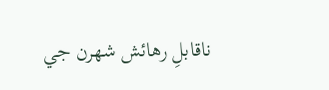ناقابلِ رھائش شهرن جي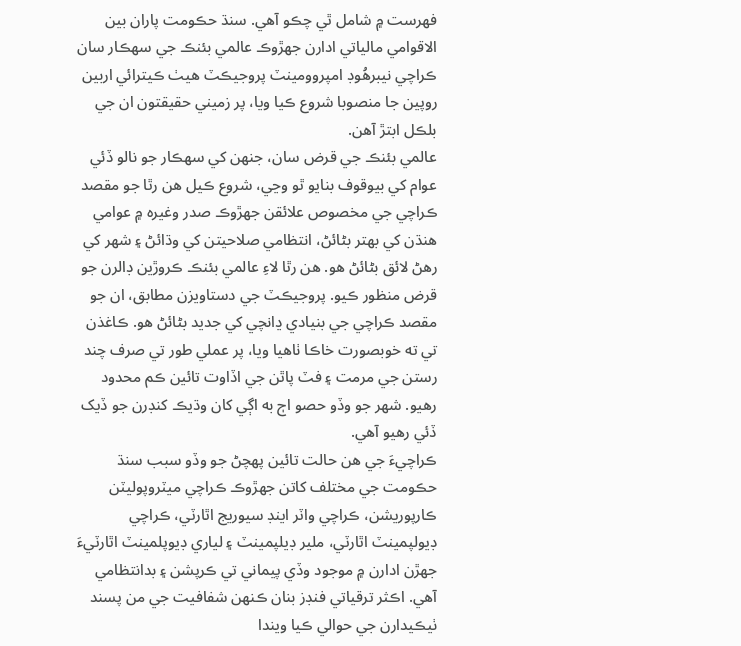فهرست ۾ شامل ٿي چڪو آهي. سنڌ حڪومت پاران بين الاقوامي مالياتي ادارن جهڙوڪ عالمي بئنڪ جي سهڪار سان ڪراچي نيبرهُوڊ امپروومينٽ پروجيڪٽ ھيٺ ڪيترائي اربين روپين جا منصوبا شروع ڪيا ويا، پر زميني حقيقتون ان جي بلڪل ابتڙ آهن.
عالمي بئنڪ جي قرض سان، جنھن کي سھڪار جو نالو ڏئي عوام کي بيوقوف بنايو ٿو وڃي، شروع ڪيل هن رٿا جو مقصد ڪراچي جي مخصوص علائقن جهڙوڪ صدر وغيرہ ۾ عوامي ھنڌن کي بهتر بڻائڻ، انتظامي صلاحيتن کي وڌائڻ ۽ شهر کي رهڻ لائق بڻائڻ هو. هن رٿا لاءِ عالمي بئنڪ ڪروڙين ڊالرن جو قرض منظور ڪيو. پروجيڪٽ جي دستاويزن مطابق، ان جو مقصد ڪراچي جي بنيادي ڍانچي کي جديد بڻائڻ هو. ڪاغذن تي ته خوبصورت خاڪا ٺاهيا ويا، پر عملي طور تي صرف چند رستن جي مرمت ۽ فٽ پاٿن جي اڏاوت تائين ڪم محدود رهيو. شهر جو وڏو حصو اڄ به اڳي کان وڌيڪ کنڊرن جو ڏيک ڏئي رهيو آهي.
ڪراچيءَ جي هن حالت تائين پهچڻ جو وڏو سبب سنڌ حڪومت جي مختلف کاتن جهڙوڪ ڪراچي ميٽروپوليٽن ڪارپوريشن، ڪراچي واٽر اينڊ سيوريج اٿارٽي، ڪراچي ڊيولپمينٽ اٿارٽي، ملير ڊيلپمينٽ ۽ لياري ڊيوپلمينٽ اٿارٽيءَ جھڙن ادارن ۾ موجود وڏي پيماني تي ڪرپشن ۽ بدانتظامي آهي. اڪثر ترقياتي فنڊز بنان ڪنهن شفافيت جي من پسند ٺيڪيدارن جي حوالي ڪيا ويندا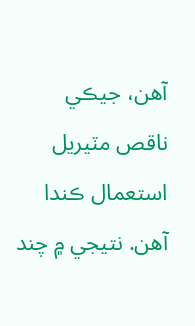آهن، جيڪي ناقص مٽيريل استعمال ڪندا آهن. نتيجي ۾ چند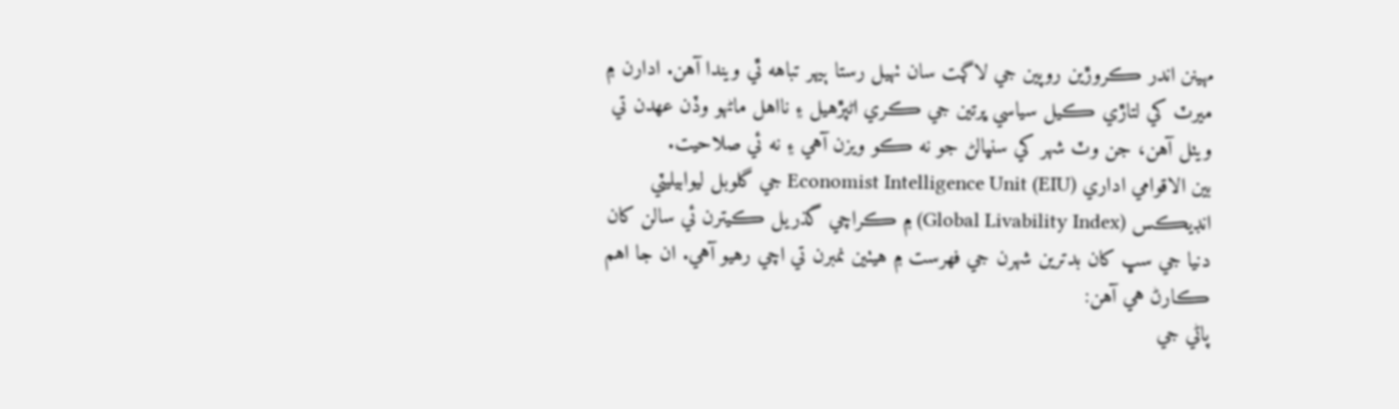مهينن اندر ڪروڙين روپين جي لاڳت سان ٺهيل رستا ٻيهر تباهه ٿي ويندا آهن. ادارن ۾ ميرٽ کي لتاڙي ڪيل سياسي ڀرتين جي ڪري اڻپڙهيل ۽ نااهل ماڻهو وڏن عهدن تي ويٺل آهن، جن وٽ شهر کي سنڀالڻ جو نه ڪو ويزن آهي ۽ نه ئي صلاحيت.
بين الاقوامي اداري Economist Intelligence Unit (EIU) جي گلوبل ليوابيليٽي انڊيڪس (Global Livability Index) ۾ ڪراچي گذريل ڪيترن ئي سالن کان دنيا جي سڀ کان بدترين شهرن جي فهرست ۾ هيٺين نمبرن تي اچي رهيو آهي. ان جا اهم ڪارڻ هي آهن:
پاڻي جي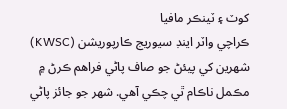کوٽ ۽ ٽينڪر مافيا
ڪراچي واٽر اينڊ سيوريج ڪارپوريشن (KWSC) شهرين کي پيئڻ جو صاف پاڻي فراهم ڪرڻ ۾ مڪمل ناڪام ٿي چڪي آهي. شهر جو جائز پاڻي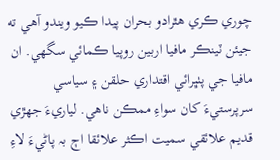چوري ڪري هٿرادو بحران پيدا ڪيو ويندو آهي ته جيئن ٽينڪر مافيا اربين روپيا ڪمائي سگهي. ان مافيا جي پٺڀرائي اقتداري حلقن ۽ سياسي سرپرستيءَ کان سواءِ ممڪن ناهي. لياريءَ جھڙي قديم علائقي سميت اڪثر علائقا اڄ بہ پاڻيءَ لاءِ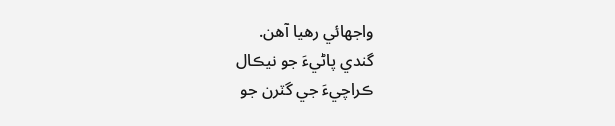واجھائي رھيا آھن.
گندي پاڻيءَ جو نيڪال
ڪراچيءَ جي گٽرن جو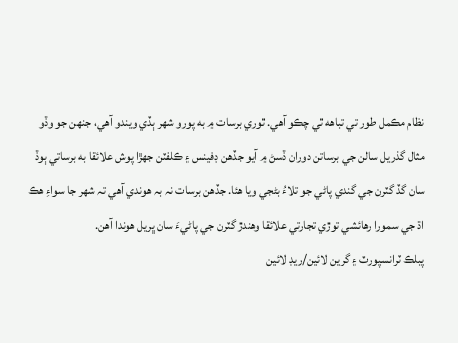نظام مڪمل طور تي تباهه ٿي چڪو آهي. ٿوري برسات ۾ به پورو شهر ٻڏي ويندو آهي، جنهن جو وڏو مثال گذريل سالن جي برساتن دوران ڏسڻ ۾ آيو جڏهن ڊفينس ۽ ڪلفٽن جهڙا پوش علائقا به برساتي ٻوڏ سان گڏ گٽرن جي گندي پاڻي جو تلاءُ بڻجي ويا هئا. جڏھن برسات نہ بہ ھوندي آھي تہ شھر جا سواءِ ھڪ اڌ جي سمورا رھائشي توڙي تجارتي علائقا وھندڙ گٽرن جي پاڻيءَ سان ڀريل ھوندا آھن.
پبلڪ ٽرانسپورٽ ۽ گرين لائين/ريڊ لائين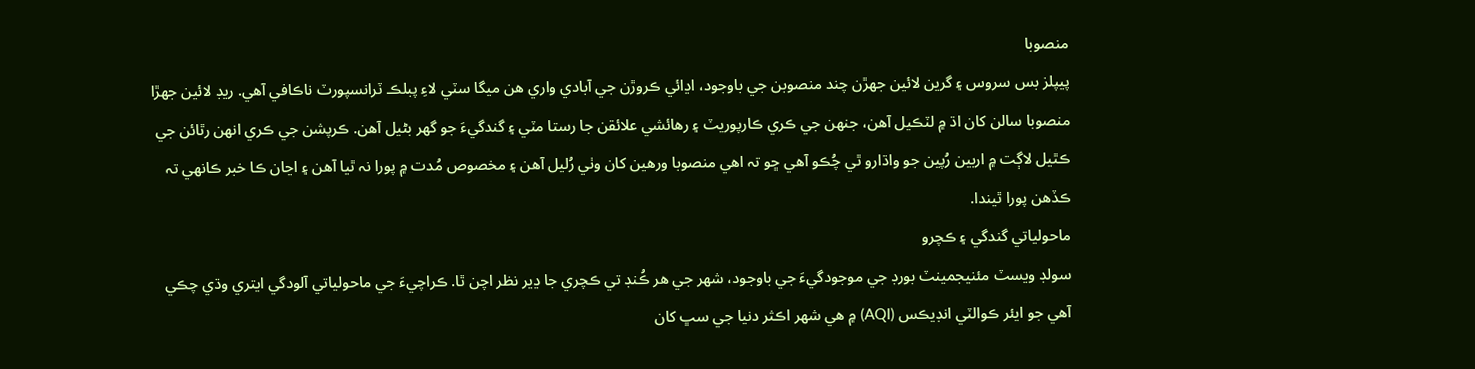منصوبا
پيپلز بس سروس ۽ گرين لائين جهڙن چند منصوبن جي باوجود، اڍائي ڪروڙن جي آبادي واري هن ميگا سٽي لاءِ پبلڪ ٽرانسپورٽ ناڪافي آهي. ريڊ لائين جهڙا منصوبا سالن کان اڌ ۾ لٽڪيل آهن، جنهن جي ڪري ڪارپوريٽ ۽ رهائشي علائقن جا رستا مٽي ۽ گندگيءَ جو گهر بڻيل آهن. ڪرپشن جي ڪري انھن رٿائن جي ڪٿيل لاڳت ۾ اربين رُپين جو واڌارو ٿي چُڪو آھي ڇو تہ اھي منصوبا ورھين کان وٺي رُليل آھن ۽ مخصوص مُدت ۾ پورا نہ ٿيا آھن ۽ اڃان ڪا خبر ڪانھي تہ ڪڏھن پورا ٿيندا.
ماحولياتي گندگي ۽ ڪچرو
سولڊ ويسٽ مئنيجمينٽ بورڊ جي موجودگيءَ جي باوجود، شهر جي هر ڪُنڊ تي ڪچري جا ڍير نظر اچن ٿا. ڪراچيءَ جي ماحولياتي آلودگي ايتري وڌي چڪي آهي جو ايئر ڪوالٽي انڊيڪس (AQI) ۾ هي شهر اڪثر دنيا جي سڀ کان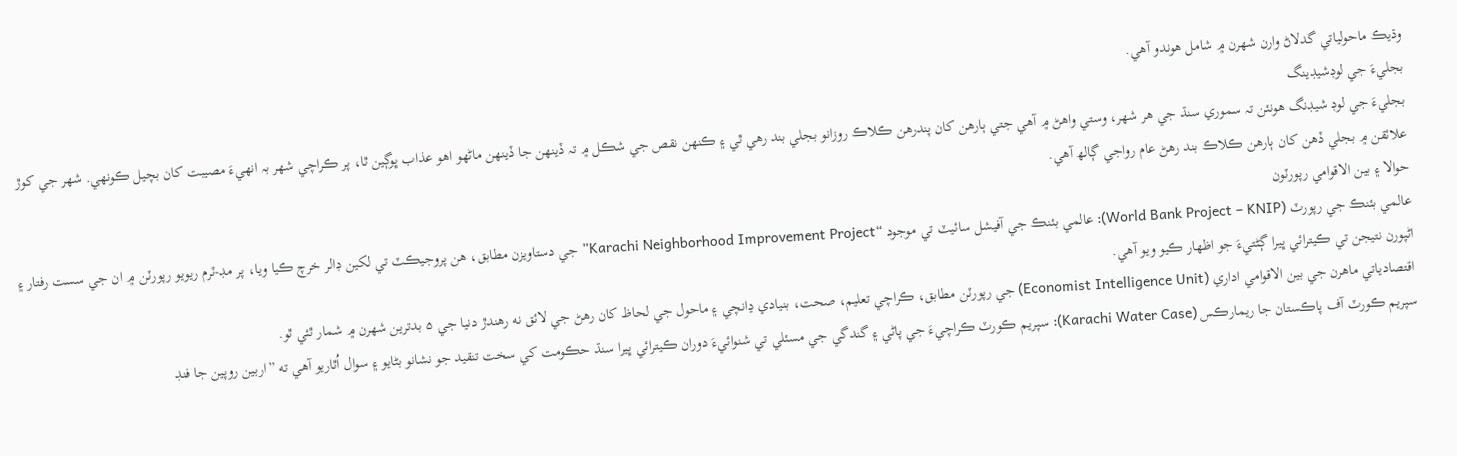وڌيڪ ماحولياتي گدلاڻ وارن شهرن ۾ شامل هوندو آهي.
بجليءَ جي لوڊشيڊينگ
بجليءَ جي لوڊ شيڊنگ ھونئن تہ سموري سنڌ جي ھر شھر، وستي واھڻ ۾ آھي جتي ٻارھن کان پندرھن ڪلاڪ روزانو بجلي بند رھي ٿي ۽ ڪنھن نقص جي شڪل ۾ تہ ڏينھن جا ڏينھن ماڻھو اھو عذاب ڀوڳين ٿا، پر ڪراچي شھر بہ انھيءَ مصيبت کان بچيل ڪونھي. شھر جي کوڙ علائقن ۾ بجلي ڏھن کان ٻارھن ڪلاڪ بند رھڻ عام رواجي ڳالھ آھي.
حوالا ۽ بين الاقوامي رپورٽون
عالمي بئنڪ جي رپورٽ (World Bank Project – KNIP): عالمي بئنڪ جي آفيشل سائيٽ تي موجود “Karachi Neighborhood Improvement Project” جي دستاويزن مطابق، هن پروجيڪٽ تي لکين ڊالر خرچ ڪيا ويا، پر مڊ-ٽرم ريويو رپورٽن ۾ ان جي سست رفتار ۽ اڻپورن نتيجن تي ڪيترائي ڀيرا ڳڻتيءَ جو اظهار ڪيو ويو آهي.
اقتصادياتي ماهرن جي بين الاقوامي اداري (Economist Intelligence Unit) جي رپورٽن مطابق، ڪراچي تعليم، صحت، بنيادي ڍانچي ۽ ماحول جي لحاظ کان رهڻ جي لائق نه رهندڙ دنيا جي ۵ بدترين شهرن ۾ شمار ٿئي ٿو.
سپريم ڪورٽ آف پاڪستان جا ريمارڪس (Karachi Water Case): سپريم ڪورٽ ڪراچيءَ جي پاڻي ۽ گندگي جي مسئلي تي شنوائيءَ دوران ڪيترائي ڀيرا سنڌ حڪومت کي سخت تنقيد جو نشانو بڻايو ۽ سوال اُٿاريو آهي ته ”اربين روپين جا فنڊ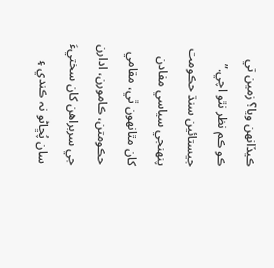ڪيڏانهن ويا؟ زمين تي ڪو ڪم نظر نٿو اچي.”
جيستائين سنڌ حڪومت پنهنجي سياسي مفادن کان مٿانهون ٿي، مقامي حڪومتن، ڪامورن، ادارن جي سربراھن کان سختيءَ سان پُڇاڻو نہ ڪندي ۽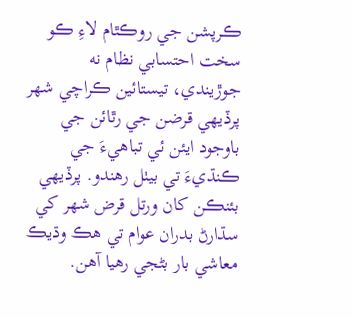ڪرپشن جي روڪٿام لاءِ ڪو سخت احتسابي نظام نه جوڙيندي، تيستائين ڪراچي شھر پرڏيهي قرضن جي رٿائن جي باوجود ايئن ئي تباهيءَ جي ڪنڌيءَ تي بيٺل رهندو. پرڏيهي بئنڪن کان ورتل قرض شهر کي سڌارڻ بدران عوام تي هڪ وڌيڪ معاشي بار بڻجي رهيا آهن.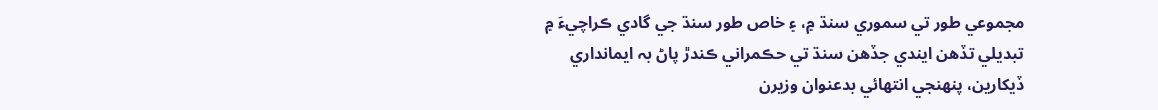مجموعي طور تي سموري سنڌ ۾، ۽ خاص طور سنڌ جي گادي ڪراچيءَ ۾ تبديلي تڏھن ايندي جڏھن سنڌ تي حڪمراني ڪندڙ پاڻ بہ ايمانداري ڏيکارين، پنھنجي انتھائي بدعنوان وزيرن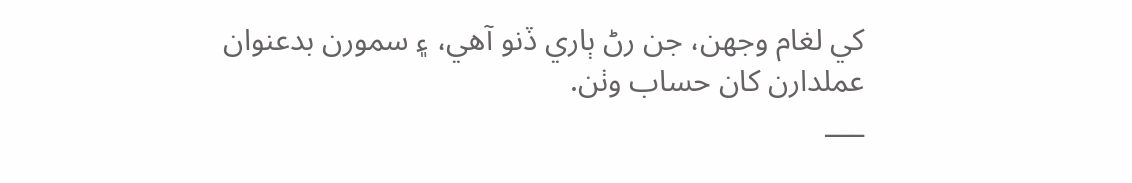کي لغام وجھن، جن رڻ ٻاري ڏنو آھي، ۽ سمورن بدعنوان عملدارن کان حساب وٺن.
___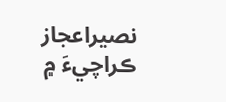نصيراعجاز ڪراچيءَ ۾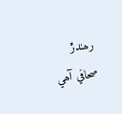رھندڙ صحافي آھي